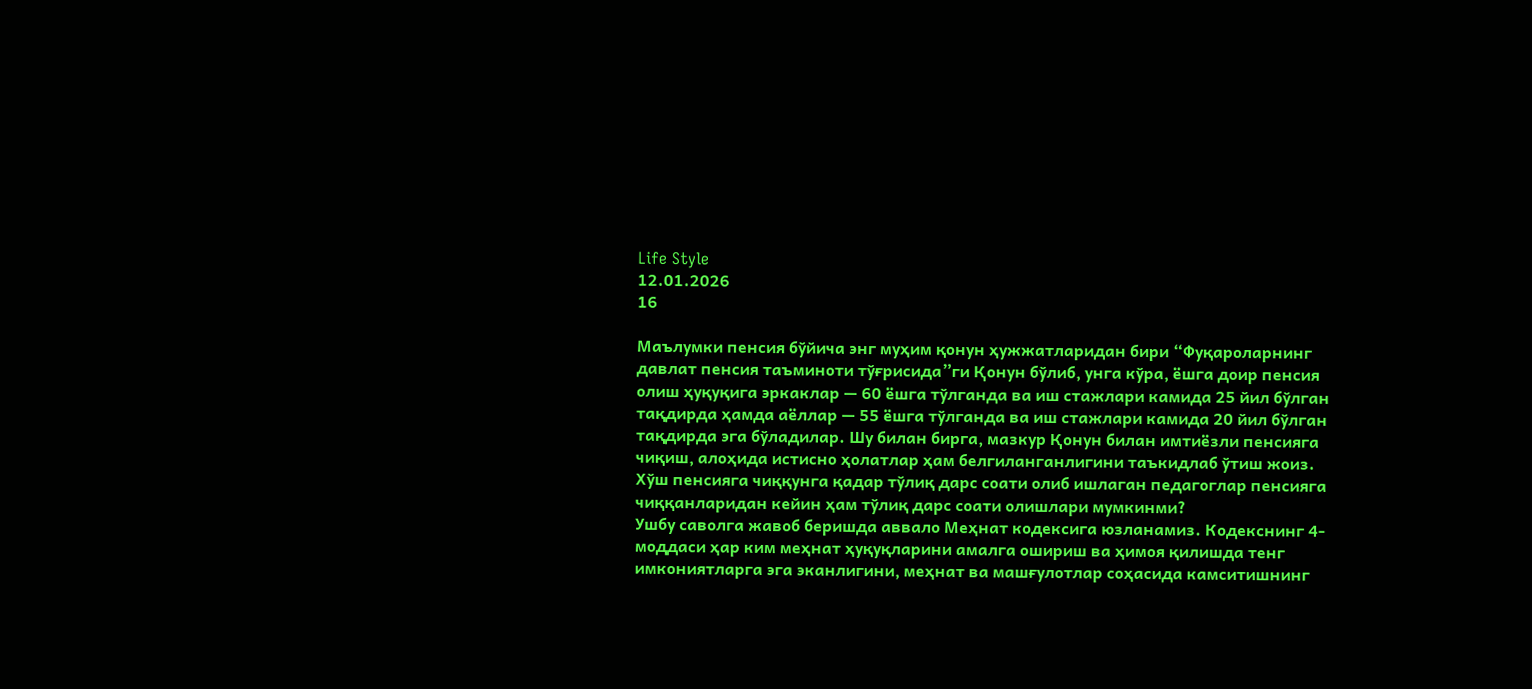Life Style
12.01.2026
16

Маълумки пенсия бўйича энг муҳим қонун ҳужжатларидан бири “Фуқароларнинг давлат пенсия таъминоти тўғрисида”ги Қонун бўлиб, унга кўра, ёшга доир пенсия олиш ҳуқуқига эркаклар — 60 ёшга тўлганда ва иш стажлари камида 25 йил бўлган тақдирда ҳамда аёллар — 55 ёшга тўлганда ва иш стажлари камида 20 йил бўлган тақдирда эга бўладилар. Шу билан бирга, мазкур Қонун билан имтиёзли пенсияга чиқиш, алоҳида истисно ҳолатлар ҳам белгиланганлигини таъкидлаб ўтиш жоиз.
Хўш пенсияга чиққунга қадар тўлиқ дарс соати олиб ишлаган педагоглар пенсияга чиққанларидан кейин ҳам тўлиқ дарс соати олишлари мумкинми?
Ушбу саволга жавоб беришда аввало Меҳнат кодексига юзланамиз. Кодекснинг 4-моддаси ҳар ким меҳнат ҳуқуқларини амалга ошириш ва ҳимоя қилишда тенг имкониятларга эга эканлигини, меҳнат ва машғулотлар соҳасида камситишнинг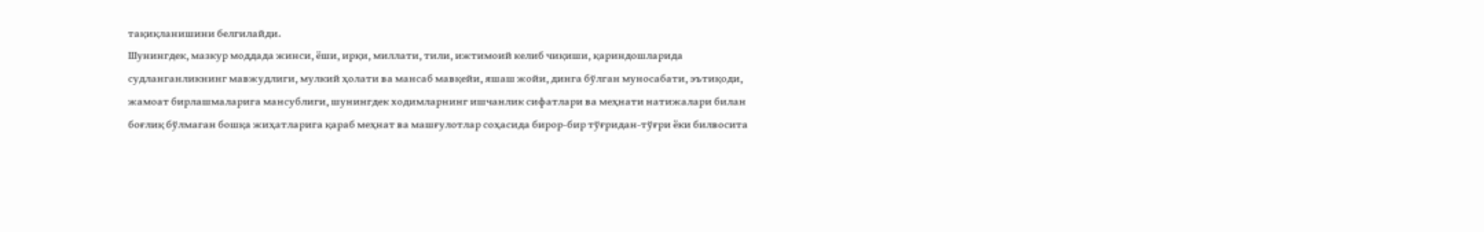тақиқланишини белгилайди.
Шунингдек, мазкур моддада жинси, ёши, ирқи, миллати, тили, ижтимоий келиб чиқиши, қариндошларида судланганликнинг мавжудлиги, мулкий ҳолати ва мансаб мавқейи, яшаш жойи, динга бўлган муносабати, эътиқоди, жамоат бирлашмаларига мансублиги, шунингдек ходимларнинг ишчанлик сифатлари ва меҳнати натижалари билан боғлиқ бўлмаган бошқа жиҳатларига қараб меҳнат ва машғулотлар соҳасида бирор-бир тўғридан-тўғри ёки билвосита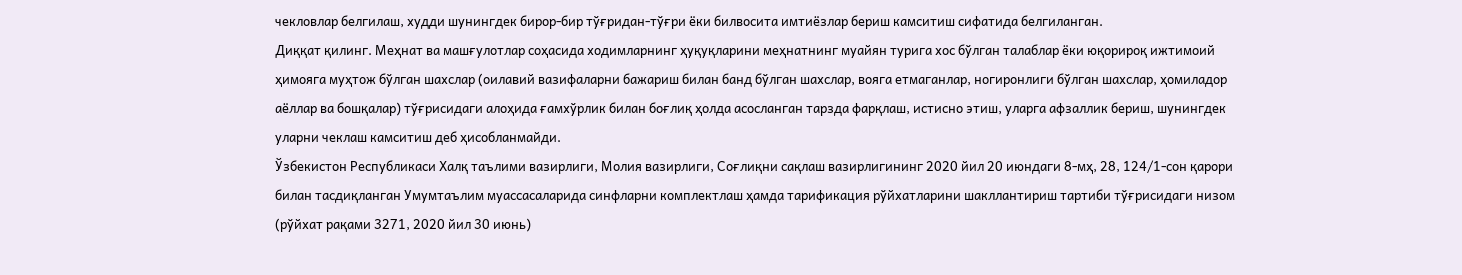чекловлар белгилаш, худди шунингдек бирор-бир тўғридан-тўғри ёки билвосита имтиёзлар бериш камситиш сифатида белгиланган.
Диққат қилинг. Меҳнат ва машғулотлар соҳасида ходимларнинг ҳуқуқларини меҳнатнинг муайян турига хос бўлган талаблар ёки юқорироқ ижтимоий ҳимояга муҳтож бўлган шахслар (оилавий вазифаларни бажариш билан банд бўлган шахслар, вояга етмаганлар, ногиронлиги бўлган шахслар, ҳомиладор аёллар ва бошқалар) тўғрисидаги алоҳида ғамхўрлик билан боғлиқ ҳолда асосланган тарзда фарқлаш, истисно этиш, уларга афзаллик бериш, шунингдек уларни чеклаш камситиш деб ҳисобланмайди.
Ўзбекистон Республикаси Халқ таълими вазирлиги, Молия вазирлиги, Соғлиқни сақлаш вазирлигининг 2020 йил 20 июндаги 8-мҳ, 28, 124/1-сон қарори билан тасдиқланган Умумтаълим муассасаларида синфларни комплектлаш ҳамда тарификация рўйхатларини шакллантириш тартиби тўғрисидаги низом (рўйхат рақами 3271, 2020 йил 30 июнь)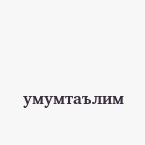умумтаълим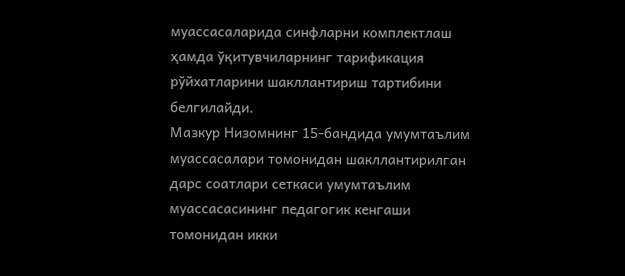муассасаларида синфларни комплектлаш ҳамда ўқитувчиларнинг тарификация рўйхатларини шакллантириш тартибини белгилайди.
Мазкур Низомнинг 15-бандида умумтаълим муассасалари томонидан шакллантирилган дарс соатлари сеткаси умумтаълим муассасасининг педагогик кенгаши томонидан икки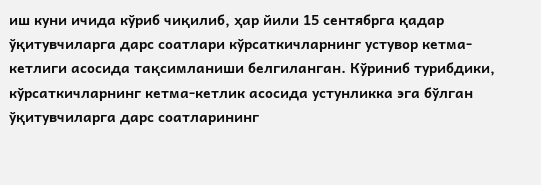иш куни ичида кўриб чиқилиб, ҳар йили 15 сентябрга қадар ўқитувчиларга дарс соатлари кўрсаткичларнинг устувор кетма-кетлиги асосида тақсимланиши белгиланган. Кўриниб турибдики, кўрсаткичларнинг кетма-кетлик асосида устунликка эга бўлган ўқитувчиларга дарс соатларининг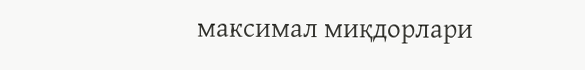максимал миқдорлари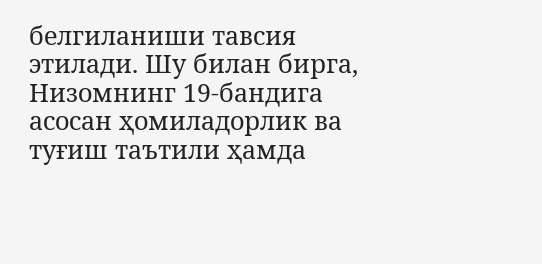белгиланиши тавсия этилади. Шу билан бирга, Низомнинг 19-бандига асосан ҳомиладорлик ва туғиш таътили ҳамда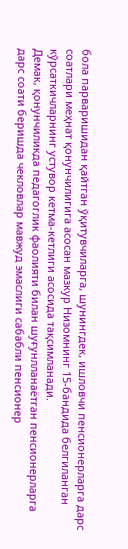бола парваришидан қайтган ўқитувчиларга, шунингдек, ишловчи пенсионерларга дарс соатлари меҳнат қонунчилигига асосан мазкур Низомнинг 15-бандида белгиланган кўрсаткичларнинг устувор кетма-кетлиги асосида тақсимланади.
Демак, қонунчиликда педагоглик фаолияти билан шуғунлланаётган пенсионерларга дарс соати беришда чекловлар мавжуд эмаслиги сабабли пенсионер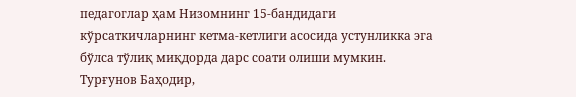педагоглар ҳам Низомнинг 15-бандидаги кўрсаткичларнинг кетма-кетлиги асосида устунликка эга бўлса тўлиқ миқдорда дарс соати олиши мумкин.
Турғунов Баҳодир,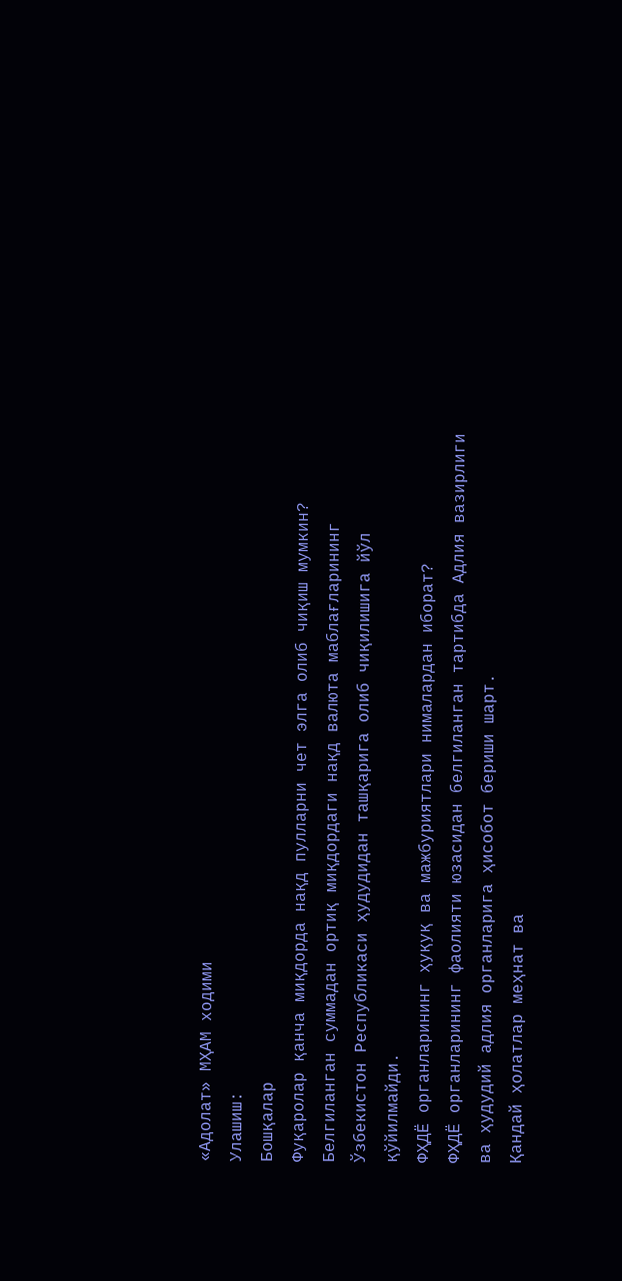«Адолат» МҲАМ ходими
Улашиш:
Бошқалар
Фуқаролар қанча миқдорда нақд пулларни чет элга олиб чиқиш мумкин?
Белгиланган суммадан ортиқ миқдордаги нақд валюта маблағларининг Ўзбекистон Республикаси ҳудудидан ташқарига олиб чиқилишига йўл қўйилмайди.
ФҲДЁ органларининг ҳуқуқ ва мажбуриятлари нималардан иборат?
ФҲДЁ органларининг фаолияти юзасидан белгиланган тартибда Адлия вазирлиги ва ҳудудий адлия органларига ҳисобот бериши шарт.
Қандай ҳолатлар меҳнат ва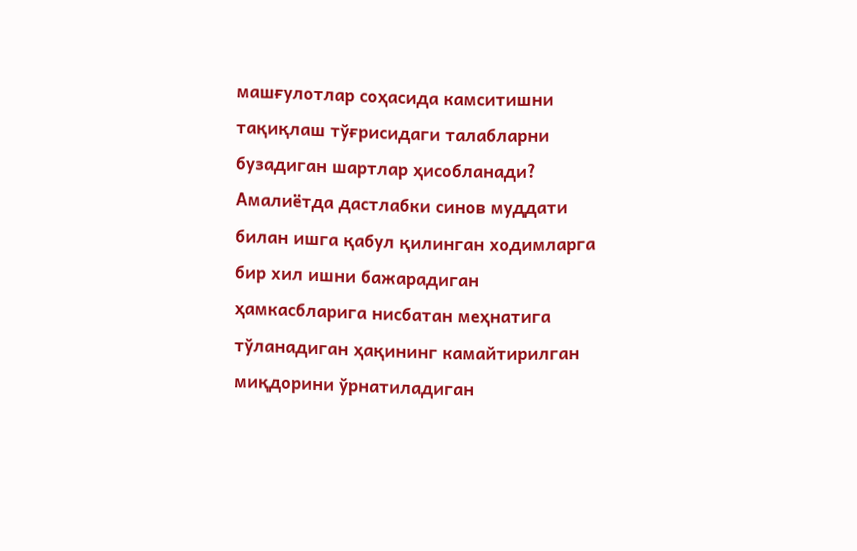машғулотлар соҳасида камситишни тақиқлаш тўғрисидаги талабларни бузадиган шартлар ҳисобланади?
Амалиётда дастлабки синов муддати билан ишга қабул қилинган ходимларга бир хил ишни бажарадиган ҳамкасбларига нисбатан меҳнатига тўланадиган ҳақининг камайтирилган миқдорини ўрнатиладиган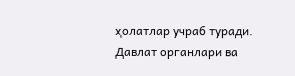ҳолатлар учраб туради.
Давлат органлари ва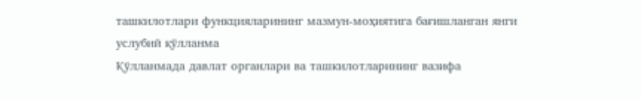ташкилотлари функцияларининг мазмун-моҳиятига бағишланган янги услубий қўлланма
Қўлланмада давлат органлари ва ташкилотларининг вазифа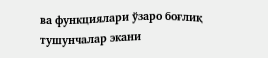ва функциялари ўзаро боғлиқ тушунчалар экани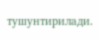тушунтирилади.